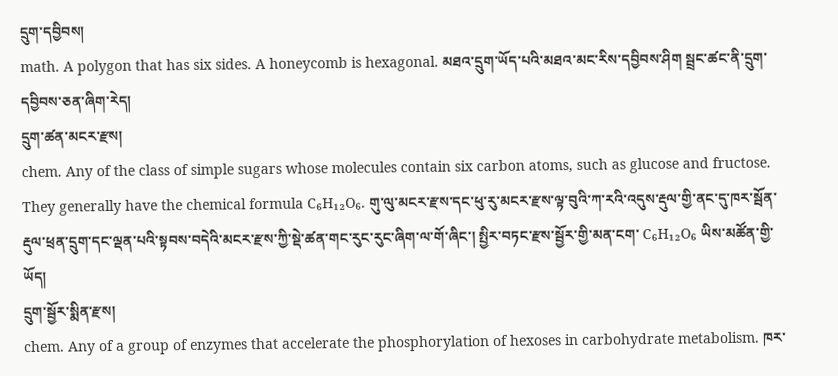དྲུག་དབྱིབས།
math. A polygon that has six sides. A honeycomb is hexagonal. མཐའ་དྲུག་ཡོད་པའི་མཐའ་མང་རིས་དབྱིབས་ཤིག སྦྲང་ཚང་ནི་དྲུག་དབྱིབས་ཅན་ཞིག་རེད།
དྲུག་ཚན་མངར་རྫས།
chem. Any of the class of simple sugars whose molecules contain six carbon atoms, such as glucose and fructose. They generally have the chemical formula C₆H₁₂O₆. གུ་ལུ་མངར་རྫས་དང་ཕུ་རུ་མངར་རྫས་ལྟ་བུའི་ཀ་རའི་འདུས་རྡུལ་གྱི་ནང་དུ་ཁར་སྦོན་རྡུལ་ཕྲན་དྲུག་དང་ལྡན་པའི་སྟབས་བདེའི་མངར་རྫས་ཀྱི་སྡེ་ཚན་གང་རུང་རུང་ཞིག་ལ་གོ་ཞིང་། སྤྱིར་བཏང་རྫས་སྦྱོར་གྱི་མན་ངག་ C₆H₁₂O₆ ཡིས་མཚོན་གྱི་ཡོད།
དྲུག་སྦྱོར་སྨིན་རྫས།
chem. Any of a group of enzymes that accelerate the phosphorylation of hexoses in carbohydrate metabolism. ཁར་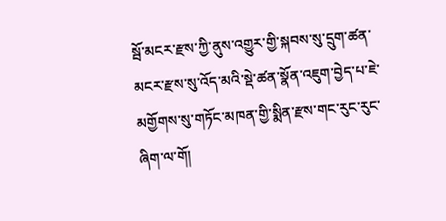སྦོ་མངར་རྫས་ཀྱི་ནུས་འགྱུར་གྱི་སྐབས་སུ་དྲུག་ཚན་མངར་རྫས་སུ་འོད་མའི་སྡེ་ཚན་སྣོན་འཇུག་བྱེད་པ་ཇེ་མགྱོགས་སུ་གཏོང་མཁན་གྱི་སྨིན་རྫས་གང་རུང་རུང་ཞིག་ལ་གོ།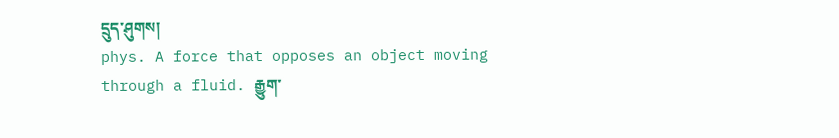དྲུད་ཤུགས།
phys. A force that opposes an object moving through a fluid. རྒྱུག་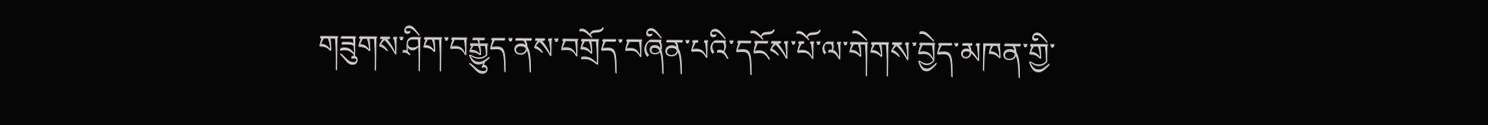གཟུགས་ཤིག་བརྒྱུད་ནས་བགྲོད་བཞིན་པའི་དངོས་པོ་ལ་གེགས་བྱེད་མཁན་གྱི་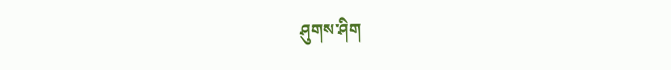ཤུགས་ཤིག